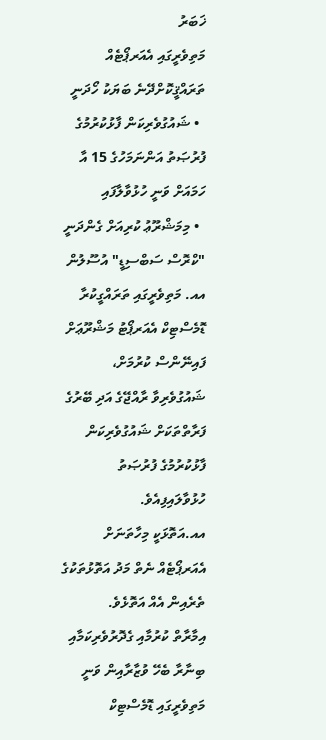ޚަބަރު
މަތިވެރީގައި އެއަރޕޯޓެއް ތަރައްޤީކޮށްދޭނެ ބަޔަކު ހޯދަނީ
  • ޝައުގުވެރިކަން ފާޅުކުރުމުގެ ފުރުޞަތު އަންނަމަހުގެ 15 އާ ހަމައަށް ވަނީ ހުޅުވާލާފައި
  • މިމަޝްރޫޢު ކުރިއަށް ގެންދަނީ "ކްރޮސް ސަބްސިޑީ" އުސޫލުން
އއ. މަތިވެރީގައި ތަރައްގީކުރާ ޑޮމެސްޓިކް އެއަރޕޯޓު މަޝްރޫޢަށް ފައިނޭންސް ކުރުމަށް، ޝައުގުވެރިވާ ރާއްޖޭގެ އަދި ބޭރުގެ ފަރާތްތަކަށް ޝައުގުވެރިކަން ފާޅުކުރުމުގެ ފުރުޞަތު ހުޅުވާލައިފިއެވެ.
އއ.އަތޮޅަކީ މިހާތަނަށް އެއަރޕޯޓެއް ނެތް މަދު އަތޮޅުތަކުގެ ތެރެއިން އެއް އަތޮޅެވެ.
އިމާރާތް ކުރުމާއި ގެދޮރުވެރިކަމާއި ބިނާރާ ބެހޭ ވުޒާރާއިން ވަނީ މަތިވެރީގައި ޑޮމެސްޓިކް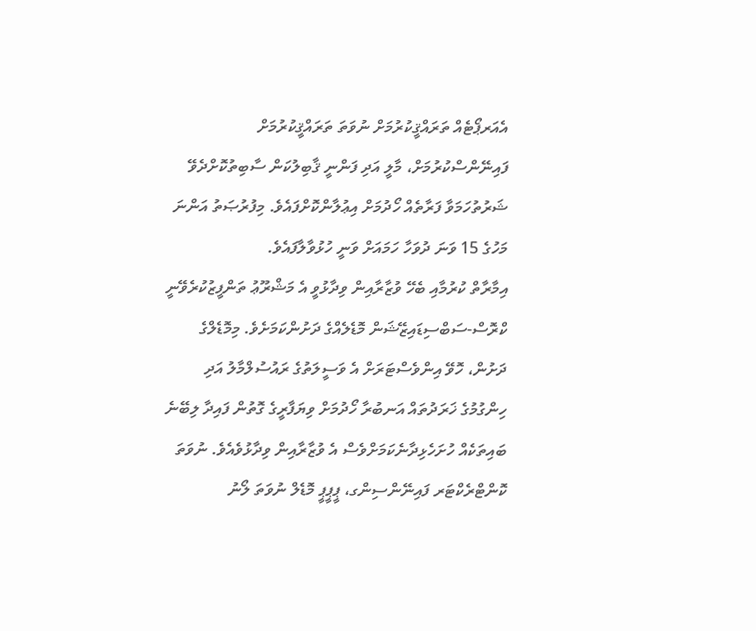އެއަރޕޯޓެއް ތަރައްޤީކުރުމަށް ނުވަތަ ތަރައްޤީކުރުމަށް ފައިނޭންސްކުރުމަށް، މާލީ އަދި ފަންނީ ޤާބިލުކަން ސާބިތުކޮށްދެވޭ ޝަރުތުހަމަވާ ފަރާތެއް ހޯދުމަށް އިޢުލާންކޮށްފައެވެ. މިފުރުޞަތު އަންނަ މަހުގެ 15 ވަނަ ދުވަހާ ހަމައަށް ވަނީ ހުޅުވާލާފައެވެ.
އިމާރާތް ކުރުމާއި ބެހޭ ވުޒާރާއިން ވިދާޅުވީ އެ މަޝްރޫޢު ތަންފީޒުކުރެވޭނީ ކްރޮސް-ސަބްސިޑައިޒޭޝަން މޮޑެލެއްގެ ދަށުންކަމަށެވެ. މިމޮޑެލްގެ ދަށުން، ހޮވޭ އިންވެސްޓަރަށް އެ ވަސީލަތުގެ ރައުސުލްމާލު އަދި ހިންގުމުގެ ޚަރަދުތައް އަނބުރާ ހޯދުމަށް ވިޔަފާރީގެ ގޮތުން ފައިދާ ލިބޭނެ ބައިތަކެއް ހުށަހެޅިދާނެކަމަށްވެސް އެ ވުޒާރާއިން ވިދާޅުވެއެވެ. ނުވަތަ ކޮންޓްރެކްޓަރ ފައިނޭންސިންގ، ޕީޕީޕީ މޮޑެލް ނުވަތަ ލޯނު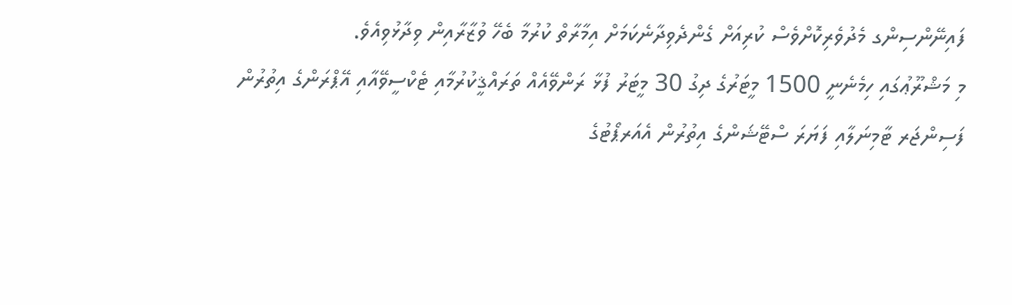ފައިނޭންސިންގ މެދުވެރިކޮށްވެސް ކުރިއަށް ގެންދެވިދާނެކަމަށް އިމާރާތް ކުރުމާ ބެހޭ ވުޒާރާއިން ވިދާޅުވިއެވެ.
މި މަޝްރޫޢުގައި ހިމެނެނީ 1500 މީޓަރުގެ ދިގު 30 މީޓަރު ފުޅާ ރަންވޭއެއް ތަރައްޤީކުރުމާއި ޓެކްސީވޭއާއި އޭޕްރަންގެ އިތުރުން ފަސިންޖަރ ޓާމިނަލާއި ފަޔަރަ ސްޓޭޝަންގެ އިތުރުން އެއަރޕޯޓުގެ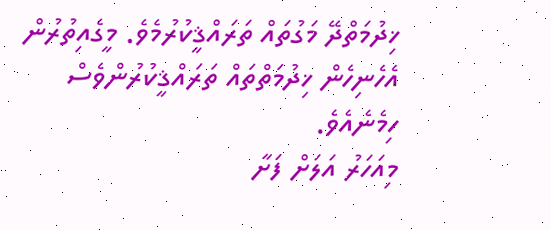ޚިދުމަތްދޭ މަގުތައް ތަރައްޤީކުރުމެވެ. މީގެއިތުރުން އެހެނިހެން ޚިދުމަތްތައް ތަރައްޤީކުރުންވެސް ހިމެނެއެވެ.
މިއަހަރު އަލަށް ފަށާ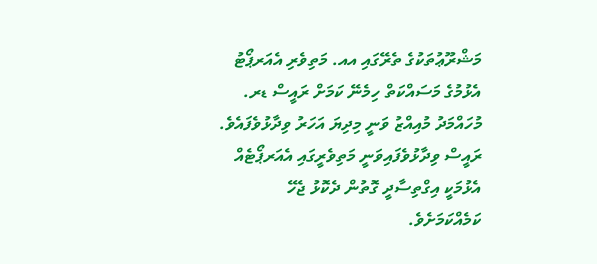މަޝްރޫޢުތަކުގެ ތެރޭގައި އއ. މަތިވެރި އެއަރޕޯޓު އެޅުމުގެ މަސައްކަތް ހިމެނޭ ކަމަށް ރައީސް ޑރ. މުހައްމަދު މުއިއްޒު ވަނީ މިދިޔަ އަހަރު ވިދާޅުވެފައެވެ. ރައީސް ވިދާޅުވެފައިވަނީ މަތިވެރީގައި އެއަރޕޯޓެއް އެޅުމަކީ އިގްތިސާދީ ގޮތުން ދެކޮޅު ޖެހޭ ކަމެއްކަމަށެވެ.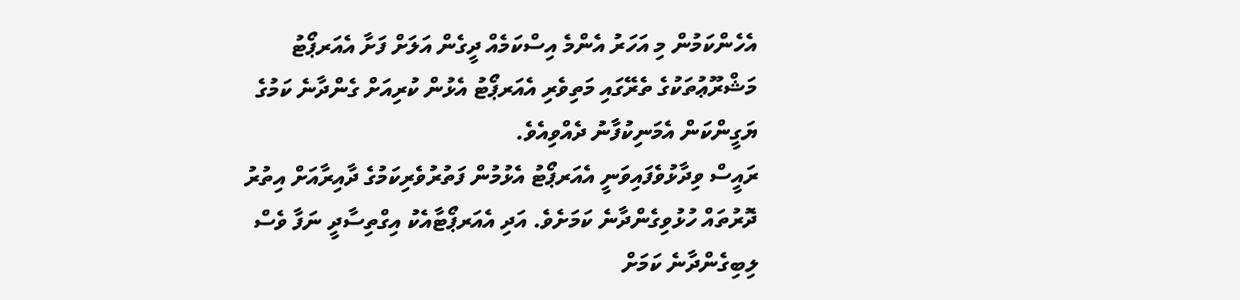އެހެންކަމުން މި އަހަރު އެންމެ އިސްކަމެއް ދީގެން އަލަށް ފަށާ އެއަރޕޯޓު މަޝްރޫޢުތަކުގެ ތެރޭގައި މަތިވެރި އެއަރޕޯޓު އެޅުން ކުރިއަށް ގެންދާނެ ކަމުގެ ޔަގީންކަން އެމަނިކުފާނު ދެއްވިއެވެ.
ރައީސް ވިދާޅުވެފައިވަނީ އެއަރޕޯޓު އެޅުމުން ފަތުރުވެރިކަމުގެ ދާއިރާއަށް އިތުރު ދޮރުތައް ހުޅުވިގެންދާނެ ކަމަށެވެ. އަދި އެއަރޕޯޓާއެކު އިގްތިސާދީ ނަފާ ވެސް ލިބިގެންދާނެ ކަމަށް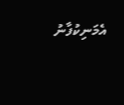އެމަނިކުފާނު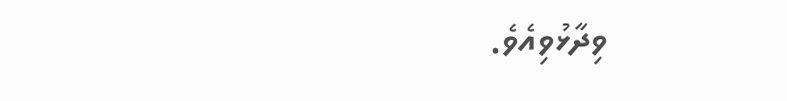ވިދާޅުވިއެވެ.